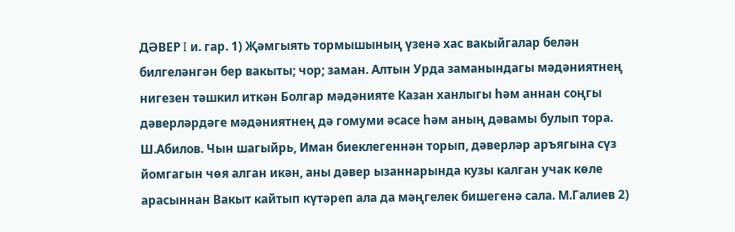ДӘВЕР I и. гар. 1) Җәмгыять тормышының үзенә хас вакыйгалар белән билгеләнгән бер вакыты; чор; заман. Алтын Урда заманындагы мәдәниятнең нигезен тәшкил иткән Болгар мәдәнияте Казан ханлыгы һәм аннан соңгы дәверләрдәге мәдәниятнең дә гомуми әсасе һәм аның дәвамы булып тора. Ш.Абилов. Чын шагыйрь, Иман биеклегеннән торып, дәверләр аръягына сүз йомгагын чөя алган икән, аны дәвер ызаннарында кузы калган учак көле арасыннан Вакыт кайтып күтәреп ала да мәңгелек бишегенә сала. М.Галиев 2)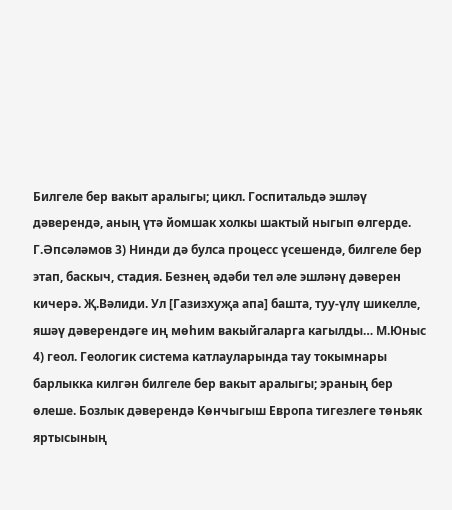Билгеле бер вакыт аралыгы; цикл. Госпитальдә эшләү дәверендә, аның үтә йомшак холкы шактый ныгып өлгерде. Г.Әпсәләмов 3) Нинди дә булса процесс үсешендә, билгеле бер этап, баскыч, стадия. Безнең әдәби тел әле эшләнү дәверен кичерә. Җ.Вәлиди. Ул [Газизхуҗа апа] башта, туу-үлү шикелле, яшәү дәверендәге иң мөһим вакыйгаларга кагылды… М.Юныс 4) геол. Геологик система катлауларында тау токымнары барлыкка килгән билгеле бер вакыт аралыгы; эраның бер өлеше. Бозлык дәверендә Көнчыгыш Европа тигезлеге төньяк яртысының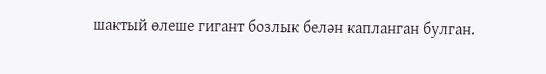шактый өлеше гигант бозлык белән капланган булган.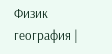Физик география |